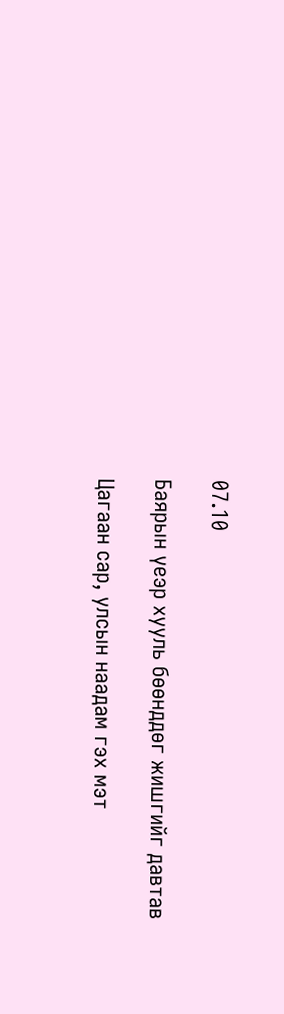07.10

Баярын үеэр хууль бөөнддөг жишгийг давтав

Цагаан сар, улсын наадам гэх мэт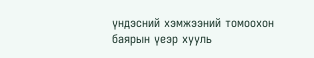үндэсний хэмжээний томоохон баярын үеэр хууль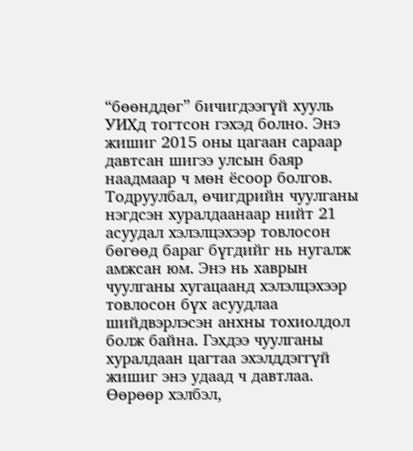“бөөнддөг” бичигдээгүй хууль УИХд тогтсон гэхэд болно. Энэ жишиг 2015 оны цагаан сараар давтсан шигээ улсын баяр наадмаар ч мөн ёсоор болгов. Тодруулбал, өчигдрийн чуулганы нэгдсэн хуралдаанаар нийт 21 асуудал хэлэлцэхээр товлосон бөгөөд бараг бүгдийг нь нугалж амжсан юм. Энэ нь хаврын чуулганы хугацаанд хэлэлцэхээр товлосон бүх асуудлаа шийдвэрлэсэн анхны тохиолдол болж байна. Гэхдээ чуулганы хуралдаан цагтаа эхэлддэггүй жишиг энэ удаад ч давтлаа. Өөрөөр хэлбэл,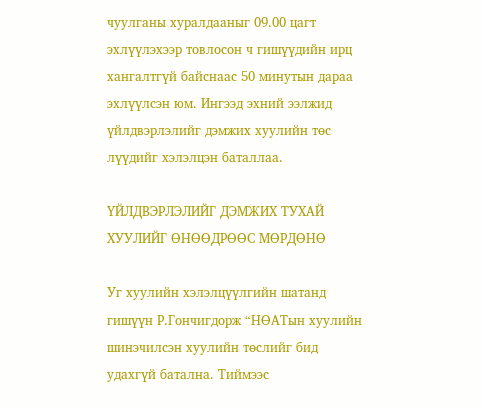чуулганы хуралдааныг 09.00 цагт эхлүүлэхээр товлосон ч гишүүдийн ирц хангалтгүй байснаас 50 минутын дараа эхлүүлсэн юм. Ингээд эхний ээлжид үйлдвэрлэлийг дэмжих хуулийн төс лүүдийг хэлэлцэн баталлаа.

ҮЙЛДВЭРЛЭЛИЙГ ДЭМЖИХ ТУХАЙ ХУУЛИЙГ ӨНӨӨДРӨӨС МӨРДӨНӨ

Уг хуулийн хэлэлцүүлгийн шатанд гишүүн Р.Гончигдорж “НӨАТын хуулийн шинэчилсэн хуулийн төслийг бид удахгүй батална. Тиймээс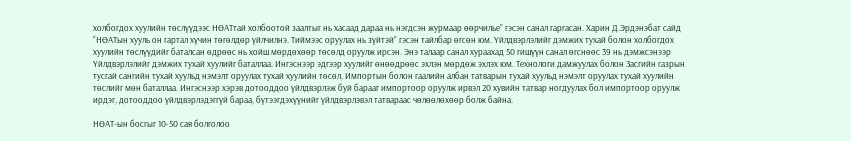холбогдох хуулийн төслүүдээс НӨАТтай холбоотой заалтыг нь хасаад дараа нь нэгдсэн журмаар өөрчилье” гэсэн санал гаргасан. Харин Д.Эрдэнэбат сайд “НӨАТын хууль он гартал хүчин төгөлдөр үйлчилнэ. Тиймээс оруулах нь зүйтэй” гэсэн тайлбар өгсөн юм. Үйлдвэрлэлийг дэмжих тухай болон холбогдох хуулийн төслүүдийг баталсан өдрөөс нь хойш мөрдөхөөр төсөлд оруулж ирсэн. Энэ талаар санал хураахад 50 гишүүн санал өгснөөс 39 нь дэмжсэнээр Үйлдвэрлэлийг дэмжих тухай хуулийг баталлаа. Ингэснээр эдгээр хуулийг өнөөдрөөс эхлэн мөрдөж эхлэх юм. Технологи дамжуулах болон Засгийн газрын тусгай сангийн тухай хуульд нэмэлт оруулах тухай хуулийн төсөл, Импортын болон гаалийн албан татварын тухай хуульд нэмэлт оруулах тухай хуулийн төслийг мөн баталлаа. Ингэснээр хэрэв дотооддоо үйлдвэрлэж буй барааг импортоор оруулж ирвэл 20 хувийн татвар ногдуулах бол импортоор оруулж ирдэг, дотооддоо үйлдвэрлэдэггүй бараа, бүтээгдэхүүнийг үйлдвэрлэвэл татвараас чөлөөлөхөөр болж байна.

НӨАТ-ын босгыг 10-50 сая болголоо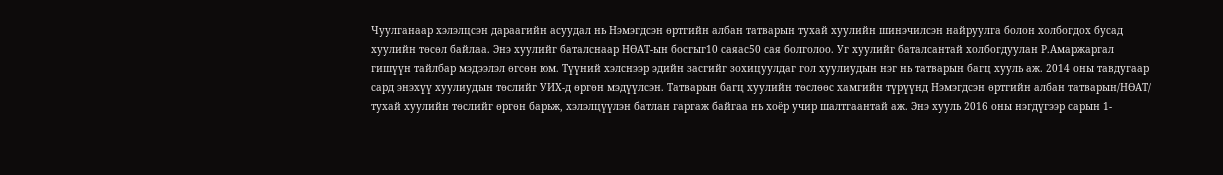Чуулганаар хэлэлцсэн дараагийн асуудал нь Нэмэгдсэн өртгийн албан татварын тухай хуулийн шинэчилсэн найруулга болон холбогдох бусад хуулийн төсөл байлаа. Энэ хуулийг баталснаар НӨАТ-ын босгыг10 саяас50 сая болголоо. Уг хуулийг баталсантай холбогдуулан Р.Амаржаргал гишүүн тайлбар мэдээлэл өгсөн юм. Түүний хэлснээр эдийн засгийг зохицуулдаг гол хуулиудын нэг нь татварын багц хууль аж. 2014 оны тавдугаар сард энэхүү хуулиудын төслийг УИХ-д өргөн мэдүүлсэн. Татварын багц хуулийн төслөөс хамгийн түрүүнд Нэмэгдсэн өртгийн албан татварын/НӨАТ/ тухай хуулийн төслийг өргөн барьж, хэлэлцүүлэн батлан гаргаж байгаа нь хоёр учир шалтгаантай аж. Энэ хууль 2016 оны нэгдүгээр сарын 1-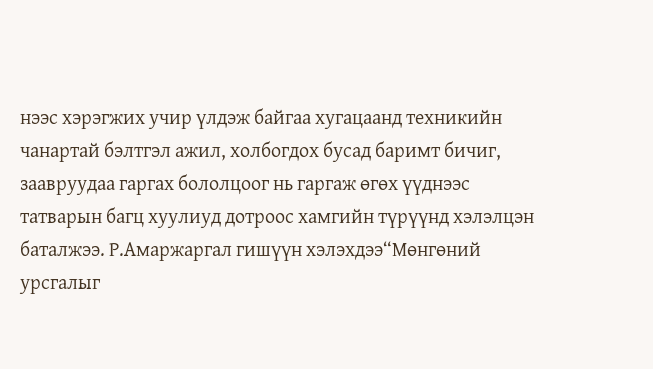нээс хэрэгжих учир үлдэж байгаа хугацаанд техникийн чанартай бэлтгэл ажил, холбогдох бусад баримт бичиг, заавруудаа гаргах бололцоог нь гаргаж өгөх үүднээс татварын багц хуулиуд дотроос хамгийн түрүүнд хэлэлцэн баталжээ. Р.Амаржаргал гишүүн хэлэхдээ“Мөнгөний урсгалыг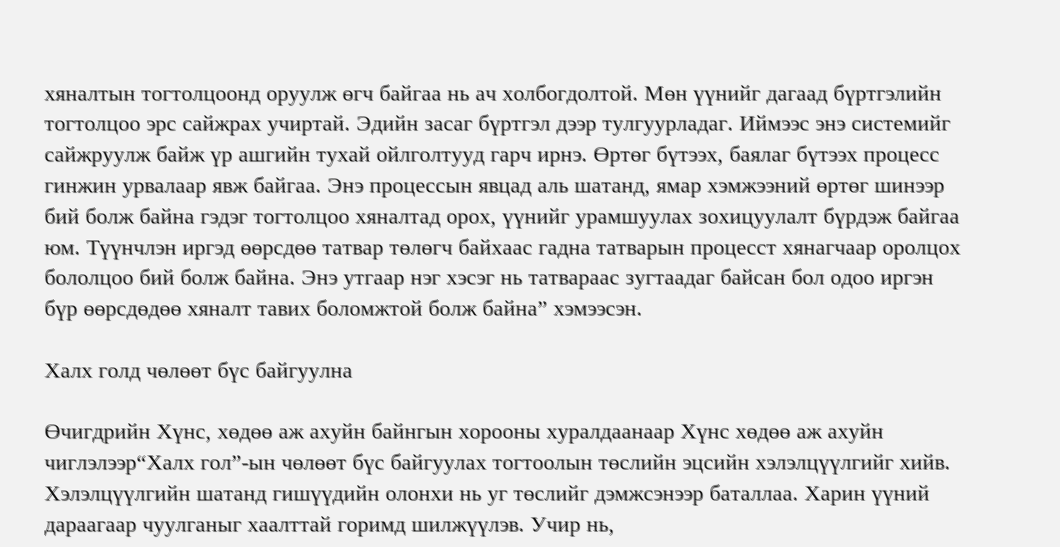хяналтын тогтолцоонд оруулж өгч байгаа нь ач холбогдолтой. Мөн үүнийг дагаад бүртгэлийн тогтолцоо эрс сайжрах учиртай. Эдийн засаг бүртгэл дээр тулгуурладаг. Иймээс энэ системийг сайжруулж байж үр ашгийн тухай ойлголтууд гарч ирнэ. Өртөг бүтээх, баялаг бүтээх процесс гинжин урвалаар явж байгаа. Энэ процессын явцад аль шатанд, ямар хэмжээний өртөг шинээр бий болж байна гэдэг тогтолцоо хяналтад орох, үүнийг урамшуулах зохицуулалт бүрдэж байгаа юм. Түүнчлэн иргэд өөрсдөө татвар төлөгч байхаас гадна татварын процесст хянагчаар оролцох бололцоо бий болж байна. Энэ утгаар нэг хэсэг нь татвараас зугтаадаг байсан бол одоо иргэн бүр өөрсдөдөө хяналт тавих боломжтой болж байна” хэмээсэн.

Халх голд чөлөөт бүс байгуулна

Өчигдрийн Хүнс, хөдөө аж ахуйн байнгын хорооны хуралдаанаар Хүнс хөдөө аж ахуйн чиглэлээр“Халх гол”-ын чөлөөт бүс байгуулах тогтоолын төслийн эцсийн хэлэлцүүлгийг хийв. Хэлэлцүүлгийн шатанд гишүүдийн олонхи нь уг төслийг дэмжсэнээр баталлаа. Харин үүний дараагаар чуулганыг хаалттай горимд шилжүүлэв. Учир нь,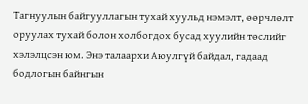Тагнуулын байгууллагын тухай хуульд нэмэлт, өөрчлөлт оруулах тухай болон холбогдох бусад хуулийн төслийг хэлэлцсэн юм. Энэ талаархи Аюулгүй байдал, гадаад бодлогын байнгын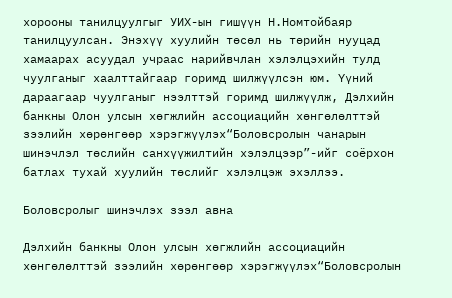хорооны танилцуулгыг УИХ-ын гишүүн Н.Номтойбаяр танилцуулсан. Энэхүү хуулийн төсөл нь төрийн нууцад хамаарах асуудал учраас нарийвчлан хэлэлцэхийн тулд чуулганыг хаалттайгаар горимд шилжүүлсэн юм. Үүний дараагаар чуулганыг нээлттэй горимд шилжүүлж, Дэлхийн банкны Олон улсын хөгжлийн ассоциацийн хөнгөлөлттэй зээлийн хөрөнгөөр хэрэгжүүлэх“Боловсролын чанарын шинэчлэл төслийн санхүүжилтийн хэлэлцээр”-ийг соёрхон батлах тухай хуулийн төслийг хэлэлцэж эхэллээ.

Боловсролыг шинэчлэх зээл авна

Дэлхийн банкны Олон улсын хөгжлийн ассоциацийн хөнгөлөлттэй зээлийн хөрөнгөөр хэрэгжүүлэх“Боловсролын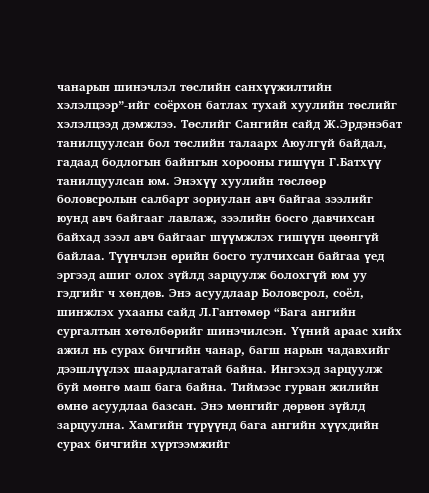чанарын шинэчлэл төслийн санхүүжилтийн хэлэлцээр”-ийг соёрхон батлах тухай хуулийн төслийг хэлэлцээд дэмжлээ. Төслийг Сангийн сайд Ж.Эрдэнэбат танилцуулсан бол төслийн талаарх Аюулгүй байдал, гадаад бодлогын байнгын хорооны гишүүн Г.Батхүү танилцуулсан юм. Энэхүү хуулийн төслөөр боловсролын салбарт зориулан авч байгаа зээлийг юунд авч байгааг лавлаж, зээлийн босго давчихсан байхад зээл авч байгааг шүүмжлэх гишүүн цөөнгүй байлаа. Түүнчлэн өрийн босго тулчихсан байгаа үед эргээд ашиг олох зүйлд зарцуулж болохгүй юм уу гэдгийг ч хөндөв. Энэ асуудлаар Боловсрол, соёл, шинжлэх ухааны сайд Л.Гантөмөр “Бага ангийн сургалтын хөтөлбөрийг шинэчилсэн. Үүний араас хийх ажил нь сурах бичгийн чанар, багш нарын чадавхийг дээшлүүлэх шаардлагатай байна. Ингэхэд зарцуулж буй мөнгө маш бага байна. Тиймээс гурван жилийн өмнө асуудлаа базсан. Энэ мөнгийг дөрвөн зүйлд зарцуулна. Хамгийн түрүүнд бага ангийн хүүхдийн сурах бичгийн хүртээмжийг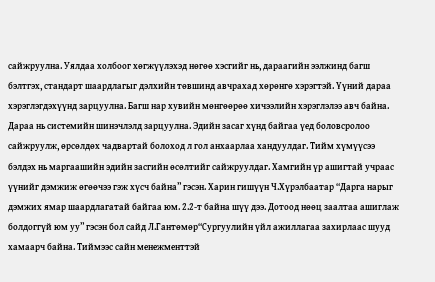сайжруулна. Уялдаа холбоог хөгжүүлэхэд нөгөө хэсгийг нь, дараагийн ээлжинд багш бэлтгэх, стандарт шаардлагыг дэлхийн төвшинд авчрахад хөрөнгө хэрэгтэй. Үүний дараа хэрэглэгдэхүүнд зарцуулна. Багш нар хувийн мөнгөөрөө хичээлийн хэрэглэлээ авч байна. Дараа нь системийн шинэчлэлд зарцуулна. Эдийн засаг хүнд байгаа үед боловсролоо сайжруулж, өрсөлдөх чадвартай болоход л гол анхаарлаа хандуулдаг. Тийм хүмүүсээ бэлдэх нь маргаашийн эдийн засгийн өсөлтийг сайжруулдаг. Хамгийн үр ашигтай учраас үүнийг дэмжиж өгөөчээ гэж хүсч байна” гэсэн. Харин гишүүн Ч.Хүрэлбаатар “Дарга нарыг дэмжих ямар шаардлагатай байгаа юм. 2.2-т байна шүү дээ. Дотоод нөөц заалтаа ашиглаж болдоггүй юм уу” гэсэн бол сайд Л.Гантөмөр“Сургуулийн үйл ажиллагаа захирлаас шууд хамаарч байна. Тиймээс сайн менежменттэй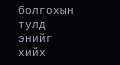болгохын тулд энийг хийх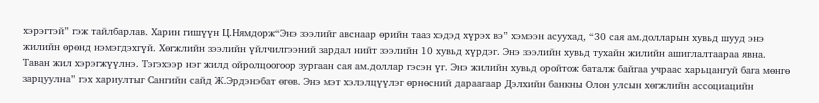хэрэгтэй” гэж тайлбарлав. Харин гишүүн Ц.Нямдорж“Энэ зээлийг авснаар өрийн тааз хэдэд хүрэх вэ” хэмээн асуухад, “30 сая ам.долларын хувьд шууд энэ жилийн өрөнд нэмэгдэхгүй. Хөгжлийн зээлийн үйлчилгээний зардал нийт зээлийн 10 хувьд хүрдэг. Энэ зээлийн хувьд тухайн жилийн ашиглалтаараа явна. Таван жил хэрэгжүүлнэ. Тэгэхээр нэг жилд ойролцоогоор зургаан сая ам.доллар гэсэн үг. Энэ жилийн хувьд оройтож баталж байгаа учраас харьцангуй бага мөнгө зарцуулна” гэх хариултыг Сангийн сайд Ж.Эрдэнэбат өгөв. Энэ мэт хэлэлцүүлэг өрнөсний дараагаар Дэлхийн банкны Олон улсын хөгжлийн ассоциацийн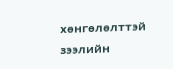хөнгөлөлттэй зээлийн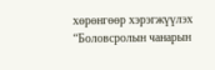хөрөнгөөр хэрэгжүүлэх “Боловсролын чанарын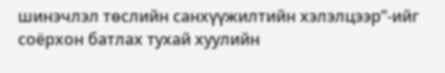шинэчлэл төслийн санхүүжилтийн хэлэлцээр”-ийг соёрхон батлах тухай хуулийн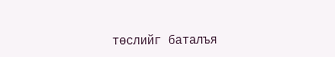төслийг баталъя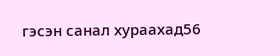гэсэн санал хураахад56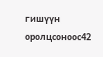гишүүн оролцсоноос42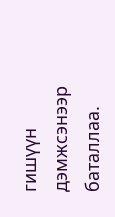гишүүн дэмжсэнээр баталлаа.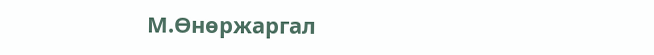М.Өнөржаргал